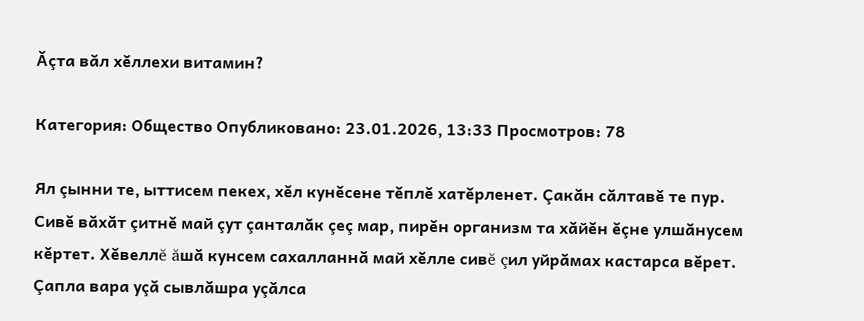Ăçта вăл хĕллехи витамин?

Категория: Общество Опубликовано: 23.01.2026, 13:33 Просмотров: 78

Ял çынни те, ыттисем пекех, хĕл кунĕсене тĕплĕ хатĕрленет. Çакăн сăлтавĕ те пур. Сивĕ вăхăт çитнĕ май çут çанталăк çеç мар, пирĕн организм та хăйĕн ĕçне улшăнусем кĕртет. Хĕвеллĕ ăшă кунсем сахалланнă май хĕлле сивĕ çил уйрăмах кастарса вĕрет. Çапла вара уçă сывлăшра уçăлса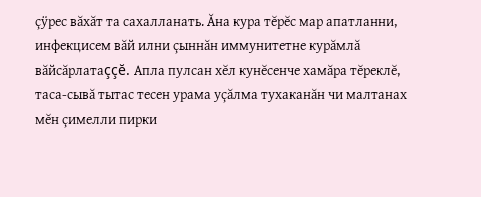çÿрес вăхăт та сахалланать. Ăна кура тĕрĕс мар апатланни, инфекцисем вăй илни çыннăн иммунитетне курăмлă вăйсăрлатаççĕ. Апла пулсан хĕл кунĕсенче хамăра тĕреклĕ, таса-сывă тытас тесен урама уçăлма тухаканăн чи малтанах мĕн çимелли пирки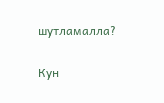шутламалла?

Кун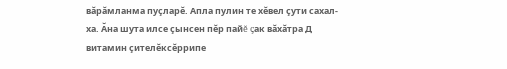вăрăмланма пуçларĕ. Апла пулин те хĕвел çути сахал-ха. Ăна шута илсе çынсен пĕр пайĕ çак вăхăтра Д витамин çителĕксĕррипе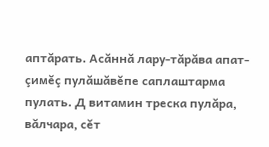аптăрать. Асăннă лару-тăрăва апат-çимĕç пулăшăвĕпе саплаштарма пулать. Д витамин треска пулăра, вăлчара, сĕт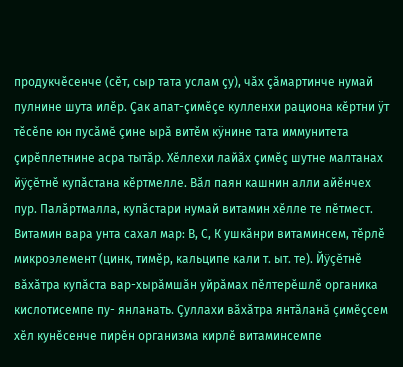продукчĕсенче (сĕт, сыр тата услам çу), чăх çăмартинче нумай пулнине шута илĕр. Çак апат-çимĕçе кулленхи рациона кĕртни ÿт тĕсĕпе юн пусăмĕ çине ырă витĕм кÿнине тата иммунитета çирĕплетнине асра тытăр. Хĕллехи лайăх çимĕç шутне малтанах йÿçĕтнĕ купăстана кĕртмелле. Вăл паян кашнин алли айĕнчех пур. Палăртмалла, купăстари нумай витамин хĕлле те пĕтмест. Витамин вара унта сахал мар: В, С, К ушкăнри витаминсем, тĕрлĕ микроэлемент (цинк, тимĕр, кальципе кали т. ыт. те). Йÿçĕтнĕ вăхăтра купăста вар-хырăмшăн уйрăмах пĕлтерĕшлĕ органика кислотисемпе пу- янланать. Çуллахи вăхăтра янтăланă çимĕçсем хĕл кунĕсенче пирĕн организма кирлĕ витаминсемпе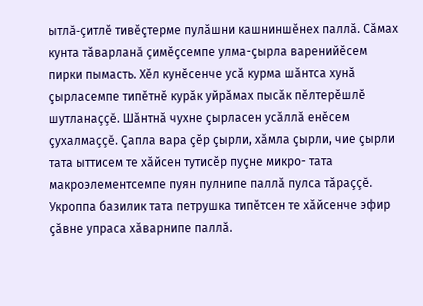ытлă-çитлĕ тивĕçтерме пулăшни кашниншĕнех паллă. Сăмах кунта тăварланă çимĕçсемпе улма-çырла варенийĕсем пирки пымасть. Хĕл кунĕсенче усă курма шăнтса хунă çырласемпе типĕтнĕ курăк уйрăмах пысăк пĕлтерĕшлĕ шутланаççĕ. Шăнтнă чухне çырласен усăллă енĕсем çухалмаççĕ. Çапла вара çĕр çырли, хăмла çырли, чие çырли тата ыттисем те хăйсен тутисĕр пуçне микро- тата макроэлементсемпе пуян пулнипе паллă пулса тăраççĕ. Укроппа базилик тата петрушка типĕтсен те хăйсенче эфир çăвне упраса хăварнипе паллă.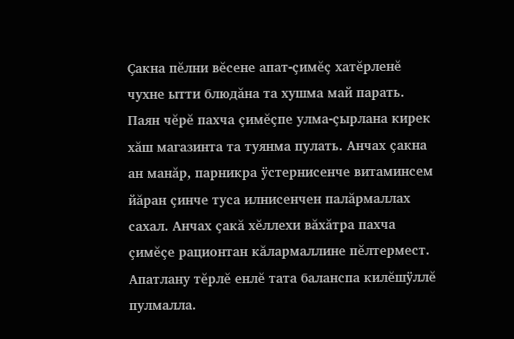Çакна пĕлни вĕсене апат-çимĕç хатĕрленĕ чухне ытти блюдăна та хушма май парать. Паян чĕрĕ пахча çимĕçпе улма-çырлана кирек хăш магазинта та туянма пулать. Анчах çакна ан манăр, парникра ÿстернисенче витаминсем йăран çинче туса илнисенчен палăрмаллах сахал. Анчах çакă хĕллехи вăхăтра пахча çимĕçе рационтан кăлармаллине пĕлтермест. Апатлану тĕрлĕ енлĕ тата баланспа килĕшÿллĕ пулмалла.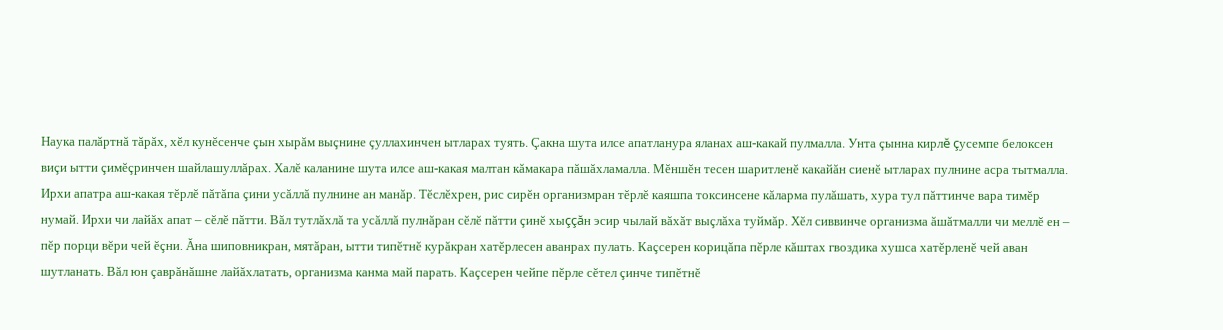Наука палăртнă тăрăх, хĕл кунĕсенче çын хырăм выçнине çуллахинчен ытларах туять. Çакна шута илсе апатланура яланах аш-какай пулмалла. Унта çынна кирлĕ çусемпе белоксен виçи ытти çимĕçринчен шайлашуллăрах. Халĕ каланине шута илсе аш-какая малтан кăмакара пăшăхламалла. Мĕншĕн тесен шаритленĕ какайăн сиенĕ ытларах пулнине асра тытмалла. Ирхи апатра аш-какая тĕрлĕ пăтăпа çини усăллă пулнине ан манăр. Тĕслĕхрен, рис сирĕн организмран тĕрлĕ каяшпа токсинсене кăларма пулăшать, хура тул пăттинче вара тимĕр нумай. Ирхи чи лайăх апат – сĕлĕ пăтти. Вăл тутлăхлă та усăллă пулнăран сĕлĕ пăтти çинĕ хыççăн эсир чылай вăхăт выçлăха туймăр. Хĕл сиввинче организма ăшăтмалли чи меллĕ ен – пĕр порци вĕри чей ĕçни. Ăна шиповникран, мятăран, ытти типĕтнĕ курăкран хатĕрлесен аванрах пулать. Каçсерен корицăпа пĕрле кăштах гвоздика хушса хатĕрленĕ чей аван шутланать. Вăл юн çаврăнăшне лайăхлатать, организма канма май парать. Каçсерен чейпе пĕрле сĕтел çинче типĕтнĕ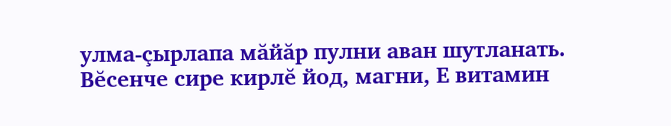улма-çырлапа мăйăр пулни аван шутланать. Вĕсенче сире кирлĕ йод, магни, Е витамин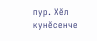пур. Хĕл кунĕсенче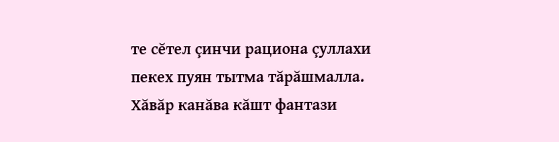те сĕтел çинчи рациона çуллахи пекех пуян тытма тăрăшмалла. Хăвăр канăва кăшт фантази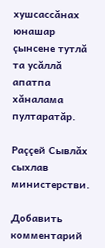хушсассăнах юнашар çынсене тутлă та усăллă апатпа хăналама пултаратăр.

Раççей Сывлăх сыхлав министерстви.

Добавить комментарий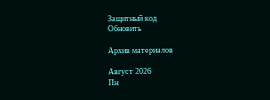Защитный код
Обновить

Архив материалов

Август 2026
Пн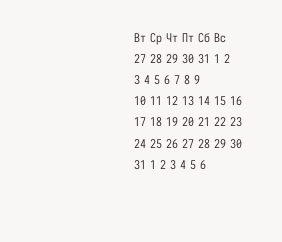Вт Ср Чт Пт Сб Вс
27 28 29 30 31 1 2
3 4 5 6 7 8 9
10 11 12 13 14 15 16
17 18 19 20 21 22 23
24 25 26 27 28 29 30
31 1 2 3 4 5 6